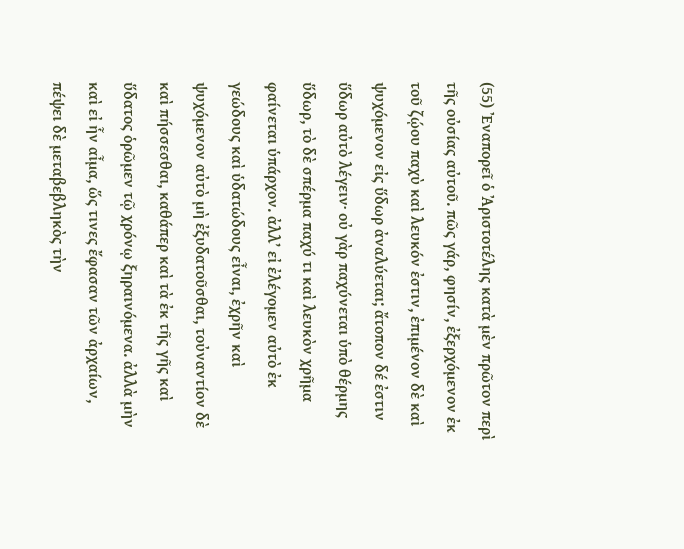(55) Ἐναπορεῖ ὁ Ἀριστοτέλης κατὰ μὲν πρῶτον περὶ τῆς οὐσίας αὐτοῦ. πῶς γάρ, φησίν, ἐξερχόμενον ἐκ τοῦ ζῴου παχὺ καὶ λευκόν ἐστιν, ἐπιμένον δὲ καὶ ψυχόμενον εἰς ὕδωρ ἀναλύεται; ἄτοπον δέ ἐστιν ὕδωρ αὐτὸ λέγειν· οὐ γὰρ παχύνεται ὑπὸ θέρμης ὕδωρ, τὸ δὲ σπέρμα παχύ τι καὶ λευκὸν χρῆμα φαίνεται ὑπάρχον. ἀλλ’ εἰ ἐλέγομεν αὐτὸ ἐκ γεώδους καὶ ὑδατώδους εἶναι, ἐχρῆν καὶ ψυχόμενον αὐτὸ μὴ ἐξυδατοῦσθαι, τοὐναντίον δὲ καὶ πήσσεσθαι, καθάπερ καὶ τὰ ἐκ τῆς γῆς καὶ ὕδατος ὁρῶμεν τῷ χρόνῳ ξηραινόμενα. ἀλλὰ μὴν καὶ εἰ ἧν αἶμα, ὥς τινες ἔφασαν τῶν ἀρχαίων, πέψει δὲ μεταβεβληκὸς τὴν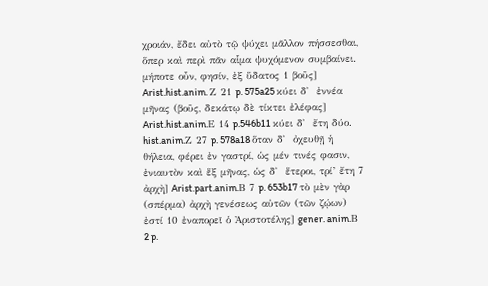χροιάν, ἔδει αὐτὸ τῷ ψύχει μᾶλλον πήσσεσθαι, ὅπερ καὶ περὶ πᾶν αἷμα ψυχόμενον συμβαίνει. μήποτε οὖν, φησίν, ἐξ ὕδατος 1 βοῦς] Arist.hist.anim. Ζ 21 p. 575a25 κύει δ᾿  ἐννέα μῆνας (βοῦς, δεκάτῳ δὲ τίκτει ἐλέφας] Arist.hist.anim.Ε 14 p.546b11 κύει δ᾿  ἔτη δύο. hist.anim.Ζ 27 p. 578a18 ὅταν δ᾿  ὀχευθῇ ἡ θήλεια, φέρει ἐν γαστρί, ὡς μέν τινές φασιν, ἐνιαυτὸν καὶ ἕξ μῆνας, ὡς δ᾿  ἕτεροι, τρί’ ἔτη 7 ἀρχὴ] Arist.part.anim.Β 7 p. 653b17 τὸ μὲν γὰρ (σπέρμα) ἀρχὴ γενέσεως αὐτῶν (τῶν ζῴων) ἐστί 10 ἐναπορεῖ ὁ Ἀριστοτέλης] gener. anim.Β 2 p.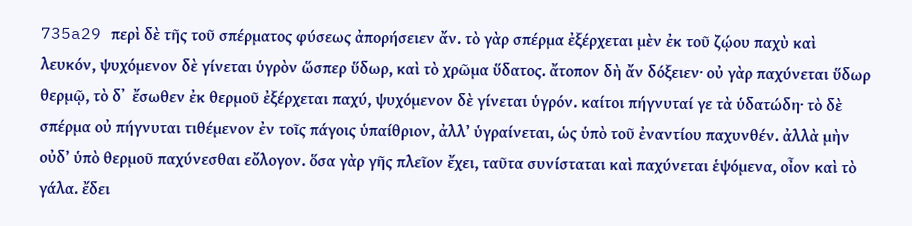735a29 περὶ δὲ τῆς τοῦ σπέρματος φύσεως ἀπορήσειεν ἄν. τὸ γὰρ σπέρμα ἐξέρχεται μὲν ἐκ τοῦ ζῴου παχὺ καὶ λευκόν, ψυχόμενον δὲ γίνεται ὑγρὸν ὥσπερ ὕδωρ, καὶ τὸ χρῶμα ὕδατος. ἄτοπον δὴ ἄν δόξειεν· οὐ γὰρ παχύνεται ὕδωρ θερμῷ, τὸ δ᾿  ἔσωθεν ἐκ θερμοῦ ἐξέρχεται παχύ, ψυχόμενον δὲ γίνεται ὑγρόν. καίτοι πήγνυταί γε τὰ ὑδατώδη· τὸ δὲ σπέρμα οὐ πήγνυται τιθέμενον ἐν τοῖς πάγοις ὑπαίθριον, ἀλλ’ ὑγραίνεται, ὡς ὑπὸ τοῦ ἐναντίου παχυνθέν. ἀλλὰ μὴν οὐδ’ ὑπὸ θερμοῦ παχύνεσθαι εὄλογον. ὅσα γὰρ γῆς πλεῖον ἔχει, ταῦτα συνίσταται καὶ παχύνεται ἑψόμενα, οἶον καὶ τὸ γάλα. ἔδει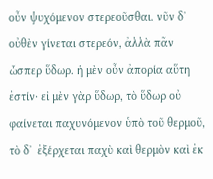οὖν ψυχόμενον στερεοῦσθαι. νῦν δ᾿  οὐθὲν γίνεται στερεόν, ἀλλὰ πᾶν ὧσπερ ὕδωρ. ἡ μὲν οὖν ἀπορία αὕτη ἐστίν· εἰ μὲν γὰρ ὕδωρ, τὸ ὕδωρ οὐ φαίνεται παχυνόμενον ὑπὸ τοῦ θερμοῦ, τὸ δ᾿  ἐξέρχεται παχὺ καὶ θερμὸν καὶ ἐκ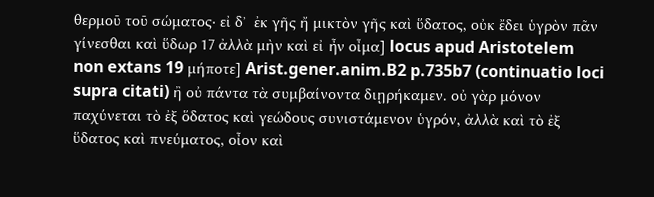θερμοῦ τοῦ σώματος· εἰ δ᾿  ἐκ γῆς ἤ μικτὸν γῆς καὶ ὕδατος, οὐκ ἔδει ὑγρὸν πᾶν γίνεσθαι καὶ ὕδωρ 17 ἀλλὰ μὴν καὶ εἰ ἦν οἶμα] locus apud Aristotelem non extans 19 μήποτε] Arist.gener.anim.B2 p.735b7 (continuatio loci supra citati) ἢ οὐ πάντα τὰ συμβαίνοντα διῃρήκαμεν. οὐ γὰρ μόνον παχύνεται τὸ ἐξ ὅδατος καὶ γεώδους συνιστάμενον ὑγρόν, ἀλλὰ καὶ τὸ ἐξ ὕδατος καὶ πνεύματος, οἶον καὶ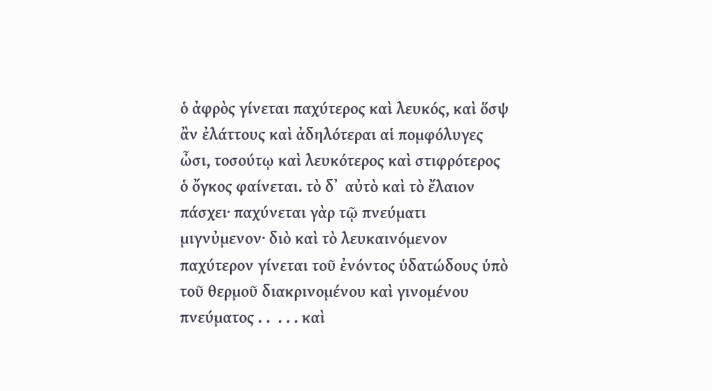ὁ ἀφρὸς γίνεται παχύτερος καὶ λευκός, καὶ ὅσψ ἂν ἐλάττους καὶ ἀδηλότεραι αἱ πομφόλυγες ὦσι, τοσούτῳ καὶ λευκότερος καὶ στιφρότερος ὁ ὄγκος φαίνεται. τὸ δ᾿  αὐτὸ καὶ τὸ ἔλαιον πάσχει· παχύνεται γὰρ τῷ πνεύματι μιγνὐμενον· διὸ καὶ τὸ λευκαινόμενον παχύτερον γίνεται τοῦ ἐνόντος ὑδατώδους ὑπὸ τοῦ θερμοῦ διακρινομένου καὶ γινομένου πνεύματος . .  . . . καὶ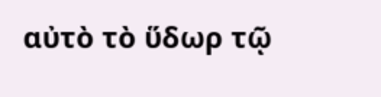αὐτὸ τὸ ὕδωρ τῷ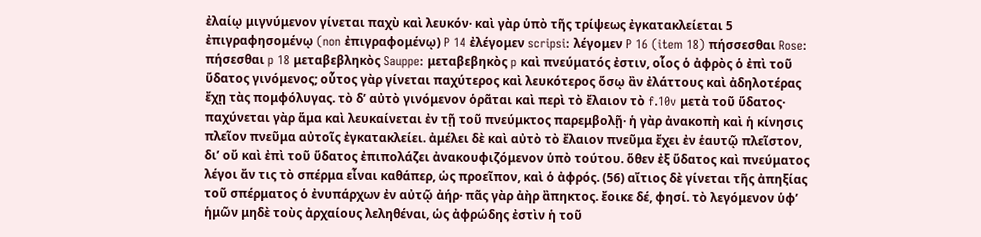ἐλαίῳ μιγνύμενον γίνεται παχὺ καὶ λευκόν· καὶ γὰρ ὑπὸ τῆς τρίψεως ἐγκατακλείεται 5 ἐπιγραφησομένῳ (non ἐπιγραφομένῳ) P 14 ἐλέγομεν scripsi: λέγομεν P 16 (item 18) πήσσεσθαι Rose: πήσεσθαι p 18 μεταβεβληκὸς Sauppe: μεταβεβηκὸς p καὶ πνεύματός ἐστιν, οἷος ὁ ἀφρὸς ὁ ἐπὶ τοῦ ὕδατος γινόμενος; οὗτος γὰρ γίνεται παχύτερος καὶ λευκότερος ὅσῳ ἂν ἐλάττους καὶ ἀδηλοτέρας ἔχῃ τὰς πομφόλυγας. τὸ δ’ αὐτὸ γινόμενον ὁρᾶται καὶ περὶ τὸ ἔλαιον τὸ f.10v μετὰ τοῦ ὕδατος· παχύνεται γὰρ ἅμα καὶ λευκαίνεται ἐν τῇ τοῦ πνεύμκτος παρεμβολῇ· ἡ γὰρ ἀνακοπὴ καὶ ἡ κίνησις πλεῖον πνεῦμα αὐτοῖς ἐγκατακλείει. ἀμέλει δὲ καὶ αὐτὸ τὸ ἔλαιον πνεῦμα ἔχει ἐν ἑαυτῷ πλεῖστον, δι’ οὔ καὶ ἐπὶ τοῦ ὕδατος ἐπιπολάζει ἀνακουφιζόμενον ὑπὸ τούτου. ὅθεν ἐξ ὕδατος καὶ πνεύματος λέγοι ἄν τις τὸ σπέρμα εἶναι καθάπερ, ὡς προεῖπον, καὶ ὁ ἀφρός. (56) αἴτιος δὲ γίνεται τῆς ἀπηξίας τοῦ σπέρματος ὁ ἐνυπάρχων ἐν αὐτῷ ἀήρ· πᾶς γὰρ ἀὴρ ἂπηκτος. ἔοικε δέ, φησί. τὸ λεγόμενον ὑφ’ ἡμῶν μηδὲ τοὺς ἀρχαίους λεληθέναι, ὡς ἀφρώδης ἐστὶν ἡ τοῦ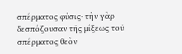σπέρματος φύσις· τὴν γὰρ δεσπόζουσαν τῆς μίξεως τοῦ σπέρματος θεὸν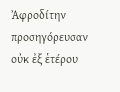Ἀφροδίτην προσηγόρευσαν οὐκ ἐξ ἑτέρου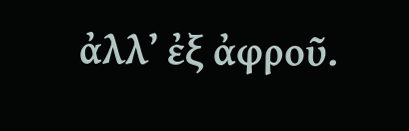ἀλλ’ ἐξ ἀφροῦ.